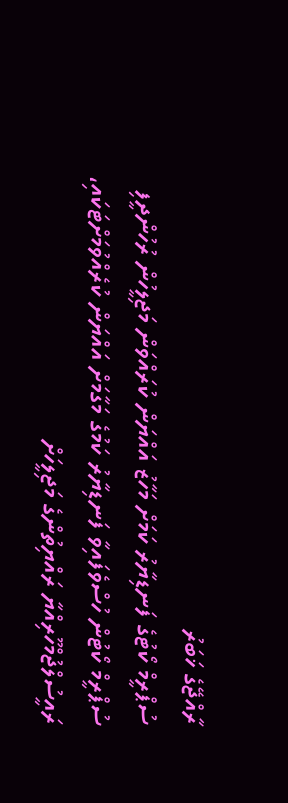ރާއްޖޭގެ ޚަބަރު
ސުޕްރީމް ކޯޓުގެ ފަނޑިޔާރު ކަމަށް މަހާޒު އައްޔަން ކުރައްވަން މަޖިލީހުން ރުހުންދީފި
ސުޕްރީމް ކޯޓުން ހުސްވެފައިވާ ފަނޑިޔާރު ކަމުގެ މަގާމަށް އައްޔަން ކުރެއްވުމަށްޓަކައި، ރައީސުލްޖުމްހޫރިއްޔާ ރައްޔިތުންގެ މަޖިލީހަށް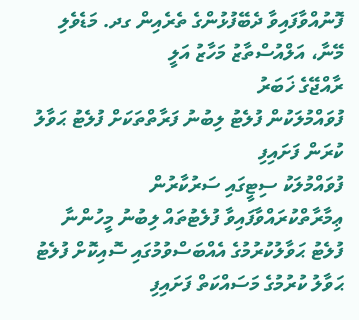ފޮނުއްވާފައިވާ ދެބޭފުޅުންގެ ތެރެއިން ގދ. މަޑެވެލި މޭނާ، އަލްއުސްތާޒު މަހާޒު އަލީ
ރާއްޖޭގެ ޚަބަރު
ފުވައްމުލަކުން ފުލެޓު ލިބުނު ފަރާތްތަކަށް ފުލެޓު ޙަވާލު ކުރަން ފަށައިފި
ފުވައްމުލަކު ސިޓީގައި ސަރުކާރުން ޢިމާރާތްކުރައްވާފައިވާ ފުލެޓުތައް ލިބުނު މީހުންނާ ފުލެޓު ޙަވާލުކުރުމުގެ އެއްބަސްވުމުގައި ސޮއިކޮށް ފުލެޓު ޙަވާލު ކުރުމުގެ މަސައްކަތް ފަށައިފި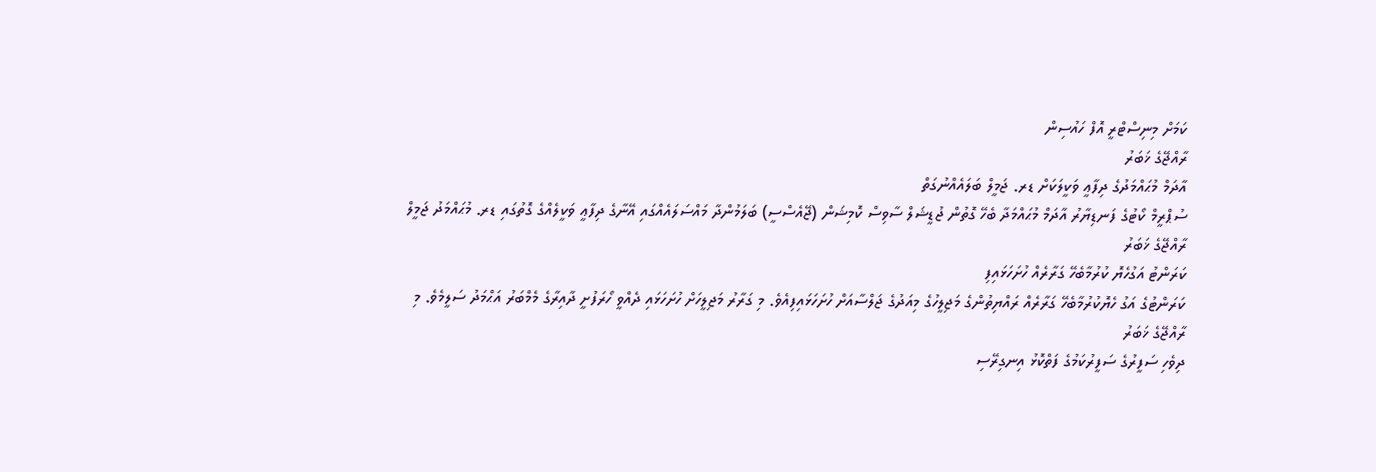ކަމަށް މިނިސްޓްރީ އޮފް ހައުސިން
ރާއްޖޭގެ ޚަބަރު
އާދަމް މުޙައްމަދުގެ ދިފާޢީ ވަކީލަކަށް ޑރ. ޖަމީލް ބަލައެއްނުގަތް
ސުޕްރީމް ކޯޓުގެ ފަނޑިޔާރު އާދަމް މުޙައްމަދާ ބެހޭ ގޮތުން ޖުޑީޝަލް ސާވިސް ކޮމިޝަން (ޖޭއެސްސީ) ބަލަމުންދާ މައްސަލައެއްގައި އޭނާގެ ދިފާޢީ ވަކީލެއްގެ ގޮތުގައި ޑރ. މުޙައްމަދު ޖަމީލް
ރާއްޖޭގެ ޚަބަރު
ކަރަންޓު އަގުހެޔޮ ކުރުމާބެހޭ ގަރާރެއް ހުށަހަޅައިފި
ކަރަންޓުގެ އަގު ހެޔޮކުރުމާބެހޭ ގަރާރެއް ރައްޔިތުންގެ މަޖިލީހުގެ މިއަދުގެ ޖަލްސާއަށް ހުށަހަޅައިފިއެވެ. މި ގަރާރު މަޖިލީހަށް ހުށަހަޅައި ދެއްވީ ހޯރަފުށީ ދާއިރާގެ މެމްބަރު އަޙްމަދު ސަލީމެވެ. މި
ރާއްޖޭގެ ޚަބަރު
ދިވެހި ސަފީރުގެ ސަފީރުކަމުގެ ފަތްކޮޅު އިނގިރޭސި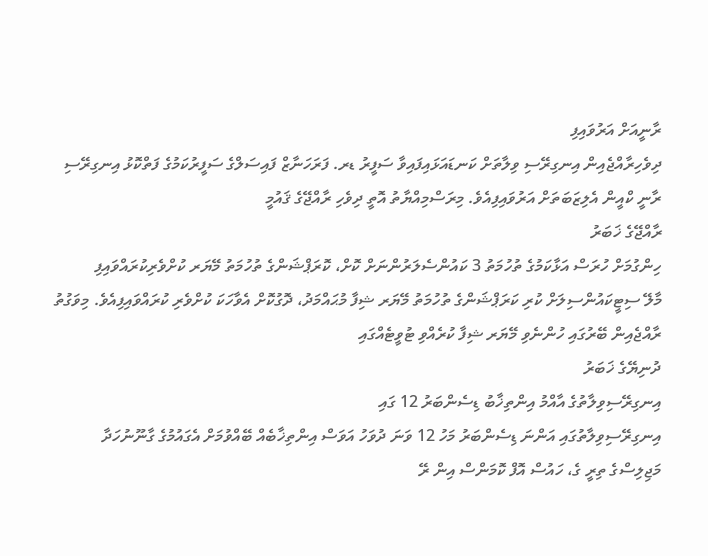ރާނީއަށް އަރުވައިފި
ދިވެހިރާއްޖެއިން އިނގިރޭސި ވިލާތަށް ކަނޑައަޅައިފައިވާ ސަފީރު ޑރ. ފަރަހަނާޒް ފައިސަލްގެ ސަފީރުކަމުގެ ފަތްކޮޅު އިނގިރޭސި ރާނީ ކްއީން އެލިޒަބަތަށް އަރުވައިފިއެވެ. މިރަސްމިއްޔާތު އޮތީ ދިވެހި ރާއްޖޭގެ ޤައުމީ
ރާއްޖޭގެ ޚަބަރު
ހިންގުމަށް ހުރަސް އަޅާކަމުގެ ތުހުމަތު 3 ކައުންސެލަރުންނަށް ކޮށް، ކޮރަޕްޝަންގެ ތުހުމަތު މޭޔަރ ކުށްވެރިކުރައްވައިފި
މާލޭ ސިޓީކައުންސިލަށް ކުރި ކަރަޕްޝަންގެ ތުހުމަތު މޭޔަރ ޝިފާ މުޙައްމަދު، ދޮގުކޮށް އެވާހަކަ ކުށްވެރި ކުރައްވައިފިއެވެ. މިވަގުތު ރާއްޖެއިން ބޭރުގައި ހުންނެވި މޭޔަރ ޝިފާ ކުރެއްވި ޓުވީޓެއްގައި
ދުނިޔޭގެ ޚަބަރު
އިނގިރޭސިވިލާތުގެ އާއްމު އިންތިޚާބު ޑިސެންބަރު 12 ގައި
އިނގިރޭސިވިލާތުގައި އަންނަ ޑިސެންބަރު މަހު 12 ވަނަ ދުވަހު އަވަސް އިންތިޚާބެއް ބޭއްވުމަށް އެގައުމުގެ ގާނޫނުހަދާ މަޖިލިސްގެ ތިރީ ގެ، ހައުސް އޮފް ކޮމަންސް އިން ރޭ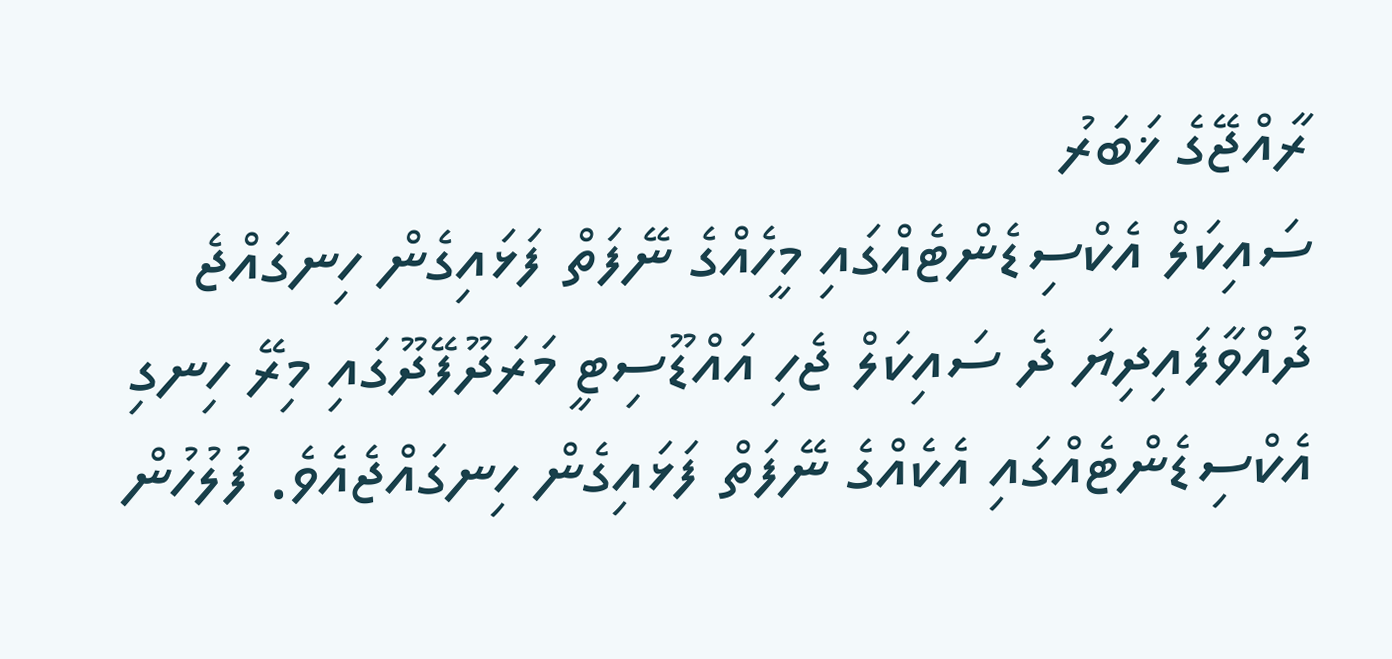ރާއްޖޭގެ ޚަބަރު
ސައިކަލް އެކްސިޑެންޓެއްގައި މީހެއްގެ ނޭފަތް ފަޅައިގެން ހިނގައްޖެ
ދުއްވާފައިދިޔަ ދެ ސައިކަލް ޖެހި އައްޑޫސިޓީ މަރަދޫފޭދޫގައި މިރޭ ހިނގި އެކްސިޑެންޓެއްގައި އެކެއްގެ ނޭފަތް ފަޅައިގެން ހިނގައްޖެއެވެ. ފުލުހުން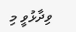ވިދާޅުވީ މި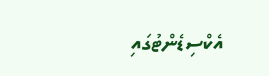އެކްސިޑެންޓުގައި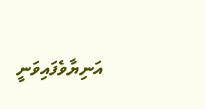އަނިޔާވެފައިވަނީ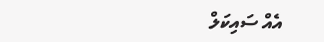އެއް ސައިކަލް